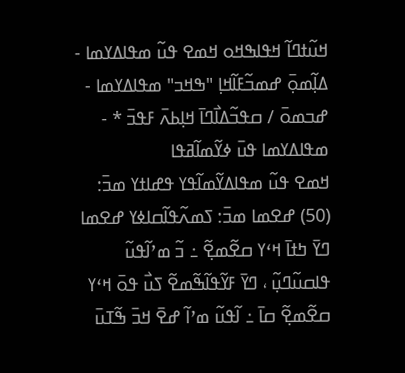ߞߎ߬ߙߣߊ߬ ߞߟߊߒߞߋ ߞߘߐ ߟߎ߬ ߘߟߊߡߌߘߊ - ߡߊ߲߬ߘߋ߲߫ ߝߘߏ߬ߓߊ߬ߞߊ߲ "ߒߞߏ" ߘߟߊߡߌߘߊ - ߝߏߘߋ߫ / ߛߟߏ߬ߡߊ߯ߣߊ߫ ߞߊ߲ߕߍ߫ ߓߟߏ߫ * - ߘߟߊߡߌߘߊ ߟߎ߫ ߦߌ߬ߘߊ߬ߥߟߊ
ߞߘߐ ߟߎ߬ ߘߟߊߡߌ߬ߘߊ߬ߟߌ ߟߝߊߙߌ ߘߏ߫: (50) ߝߐߘߊ ߘߏ߫: ߖߘߍ߬ߟߊ߬ߛߊߦߌ ߝߐߘߊ
ߣߌ߫ ߤߙߊ߫ ߞߵߌ ߛߐ߬ߘߐ߲߬ ߸ ߏ߬ ߘߴߊ߬ߟߎ߬ ߟߊߛߎ߬ߣߎ߲߬ ، ߣߌ߫ ߓߌ߬ߟߊ߬ߒ߬ߘߐ߬ ߖߎ߯ ߟߋ߫ ߞߵߌ ߛߐ߬ߘߐ߲߬ ߛߊ߫ ߸ ߊ߬ߟߎ߬ ߘߴߊ߬ ߝߐ߫ ߞߏ߫ ߒ߬ߠߎ߫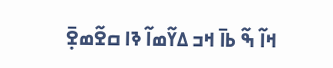ߞߊ߬ ߒ߬ ߕߊ߫ ߞߏ ߡߌ߬ߘߊ߬ ߢߊ ߛߐ߬ߘߐ߲߫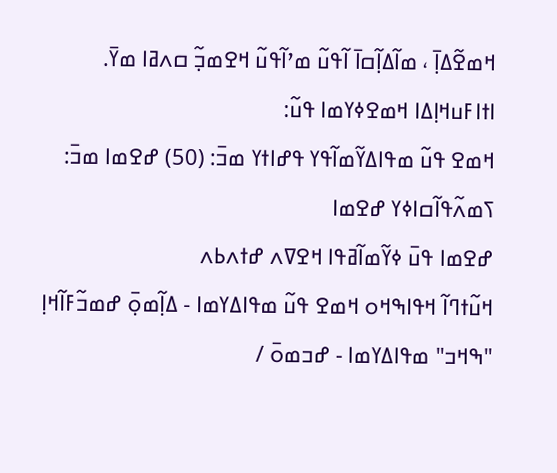ߞߘߐ߬ߡߊ߲߫ ، ߘߊ߬ߡߊ߲߬ߛߊ߫ ߊ߬ߟߎ߬ ߘߴߊ߬ߟߎ߬ ߞߐߘߏ߲߬ ߛߍߥߊ ߘߌ߫.
ߊߙߊߓߎߞߊ߲ߡߊ ߞߘߐߦߌߘߊ ߟߎ߬:
ߞߘߐ ߟߎ߬ ߘߟߊߡߌ߬ߘߊ߬ߟߌ ߟߝߊߙߌ ߘߏ߫: (50) ߝߐߘߊ ߘߏ߫: ߖߘߍ߬ߟߊ߬ߛߊߦߌ ߝߐߘߊ
ߝߐߘߊ ߟߎ߫ ߦߌ߬ߘߊ߬ߥߟߊ ߞߐߜߍ ߝߙߍߕߍ
ߞߎ߬ߙߣߊ߬ ߞߟߊߒߞߋ ߞߘߐ ߟߎ߬ ߘߟߊߡߌߘߊ - ߡߊ߲߬ߘߋ߲߫ ߝߘߏ߬ߓߊ߬ߞߊ߲ "ߒߞߏ" ߘߟߊߡߌߘߊ - ߝߏߘߋ߫ /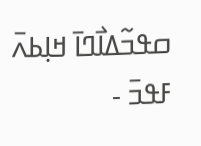ߛߟߏ߬ߡߊ߯ߣߊ߫ ߞߊ߲ߕߍ߫ ߓߟߏ߫ -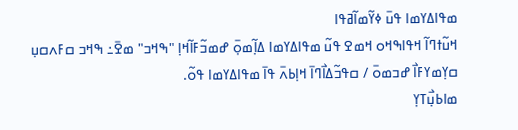ߘߟߊߡߌߘߊ ߟߎ߫ ߦߌ߬ߘߊ߬ߥߟߊ
ߞߎ߬ߙߣߊ߬ ߞߟߊߒߞߋ ߞߘߐ ߟߎ߬ ߘߟߊߡߌߘߊ ߡߊ߲߬ߘߋ߲߫ ߝߘߏ߬ߓߊ߬ߞߊ߲ "ߒߞߏ" ߘߐ߫߸ ߒߞߏ ߛߓߍߛߎ߲ ߛߌ߲ߘߌߓߊ߯ ߝߏߘߋ߫ / ߛߟߏ߬ߡߊ߯ߣߊ߫ ߞߊ߲ߕߍ߫ ߟߊ߫ ߘߟߊߡߌߘߊ ߟߋ߬.
ߘߊߕߎ߲߯ߠߌ߲